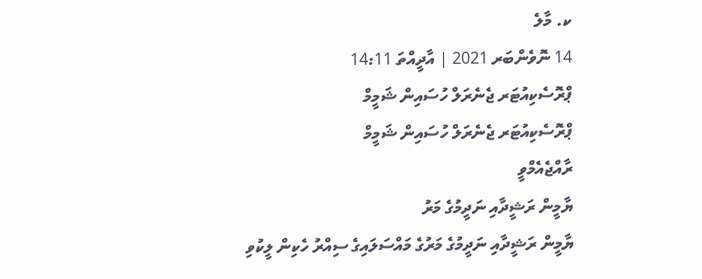ކ. މާލެ
14 ނޮވެންބަރ 2021 | އާދީއްތަ 14:11
ޕްރޮސެކިއުޓަރ ޖެނެރަލް ހުސައިން ޝަމީމް
ޕްރޮސެކިއުޓަރ ޖެނެރަލް ހުސައިން ޝަމީމް
ރާއްޖެއެމްވީ
ޔާމީން ރަޝީދާއި ނަދީމުގެ މަރު
ޔާމީން ރަޝީދާއި ނަދީމުގެ މަރުގެ މައްސަލައިގެ ސިއްރު ހެކިން ލީކުވި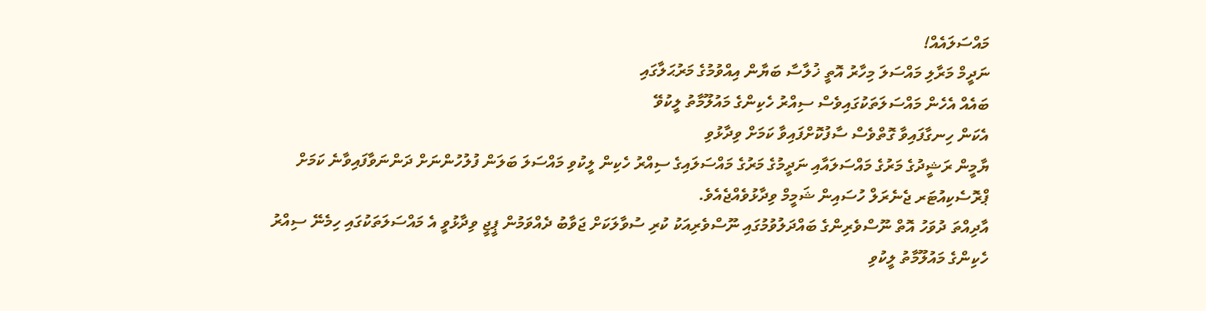މައްސަލައެއް!
ނަދީމް މަރާލި މައްސަލަ މިހާރު އޮތީ ޚުލާސާ ބަޔާން އިއްވުމުގެ މަރުޙަލާގައި
ބައެއް އެހެން މައްސަލަތަކުގައިވެސް ސިއްރު ހެކިންގެ މައުލޫމާތު ލީކުވޭ
އެކަން ހިނގާފައިވާ ގޮތްވެސް ސާފުކޮށްފައިވާ ކަމަށް ވިދާޅުވި
ޔާމީން ރަޝީދުގެ މަރުގެ މައްސަލައާއި ނަދީމުގެ މަރުގެ މައްސަލައިގެ ސިއްރު ހެކިން ލީކުވި މައްސަލަ ބަލަން ފުލުހުންނަށް ދަންނަވާފައިވާނެ ކަމަށް ޕްރޮސެކިއުޓަރ ޖެނެރަލް ހުސައިން ޝަމީމް ވިދާޅުވެއްޖެއެވެ.
އާދިއްތަ ދުވަހު އޮތް ނޫސްވެރިންގެ ބައްދަލުވުމުގައި ނޫސްވެރިއަކު ކުރި ސުވާލަކަށް ޖަވާބު ދެއްވަމުން ޕީޖީ ވިދާޅުވީ އެ މައްސަލަތަކުގައި ހިމެނޭ ސިއްރު ހެކިންގެ މައުލޫމާތު ލީކުވި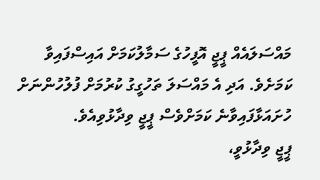މައްސަލައެއް ޕީޖީ އޮފީހުގެ ސަމާލުކަމަށް އައިސްފައިވާ ކަމަށެވެ. އަދި އެ މައްސަލަ ތަހުގީގު ކުރުމަށް ފުލުހުންނަށް ހުށައަޅާފައިވާނެ ކަމަށްވެސް ޕީޖީ ވިދާޅުވިއެވެ.
ޕީޖީ ވިދާޅުވީ،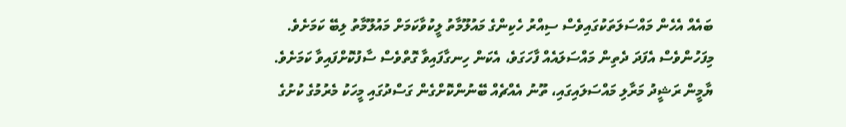ބައެއް އެހެން މައްސަލަތަކުގައިވެސް ސިއްރު ހެކިންގެ މައުލޫމާތު ލީކުވާކަމަށް މައުލޫމާތު ލިބޭ ކަމަށެވެ. މިފަހުންވެސް އެފަދަ ދެތިން މައްސަލައެއް ފާހަގަވެ، އެކަން ހިނގާފައިވާ ގޮތްވެސް ސާފުކޮށްފައިވާ ކަމަށެވެ.
ޔާމީން ރަޝީދު މަރާލި މައްސަލައިގައި، ތޫނު އެއްޗެއް ބޭނުންކޮށްގެން ގަސްދުގައި މީހަކު މެރުމުގެ ކުށުގެ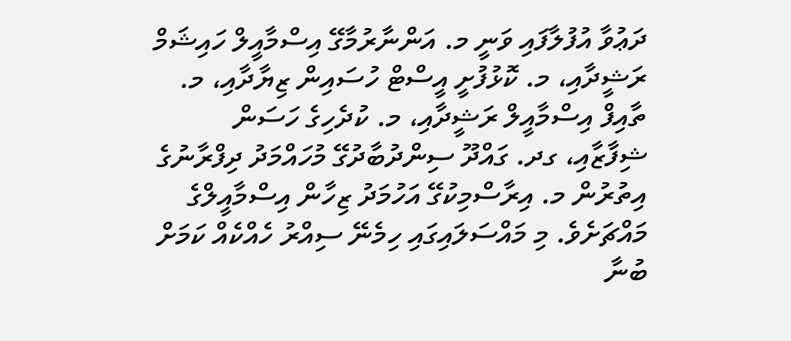ދަޢުވާ އުފުލާފައި ވަނީ މ. އަންނާރުމާގޭ އިސްމާއީލް ހައިޝަމް ރަޝީދާއި، މ. ކޮޅުފުށީ އީސްޓް ހުސައިން ޒިޔާދާއި، މ. ތާއިފް އިސްމާއީލް ރަޝީދާއި، މ. ކުދެހިގެ ހަސަން ޝިފާޒާއި، ގދ. ގައްދޫ ސިންދުބާދުގޭ މުހައްމަދު ދިފްރާނުގެ އިތުރުން މ. އިރާސްމިކުގޭ އަހުމަދު ޒިހާން އިސްމާއީލްގެ މައްޗަށެވެ. މި މައްސަލައިގައި ހިމެނޭ ސިއްރު ހެއްކެއް ކަމަށް ބުނާ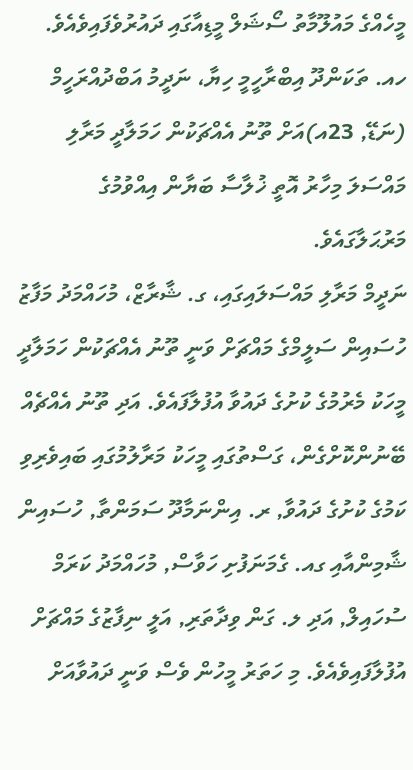މީހެއްގެ މައުލޫމާތު ސޯޝަލް މީޑިއާގައި ދައުރުވެފައިވެއެވެ.
ހއ. ތަކަންދޫ އިބްރާހީމީ ހިޔާ، ނަދީމު އަބްދުއްރަހީމް (ނަޑޭ, 23އ)އަށް ތޫނު އެއްޗަކުން ހަމަލާދީ މަރާލި މައްސަލަ މިހާރު އޮތީ ޚުލާސާ ބަޔާން އިއްވުމުގެ މަރުޙަލާގައެވެ.
ނަދީމް މަރާލި މައްސަލައިގައި، ގ. ޝާރާޒް، މުހައްމަދު މަފާޒު ހުސައިން ސަލީމްގެ މައްޗަށް ވަނީ ތޫނު އެއްޗަކުން ހަމަލާދީ މީހަކު މެރުމުގެ ކުށުގެ ދައުވާ އުފުލާފައެވެ. އަދި ތޫނު އެއްޗެއް ބޭނުންކޮށްގެން، ގަސްތުގައި މީހަކު މަރާލުމުގައި ބައިވެރިވި ކަމުގެ ކުށުގެ ދައުވާ, ރ. އިންނަމާދޫ ސަމަންތާ, ހުސައިން ޝާމިންއާއި ގއ. ގެމަނަފުށި ހަވާސް, މުހައްމަދު ކަރަމް ސުހައިލް, އަދި ލ. ގަން ވިދާތަރި, އަލީ ނިފާޒުގެ މައްޗަށް އުފުލާފައިވެއެވެ. މި ހަތަރު މީހުން ވެސް ވަނީ ދައުވާއަށް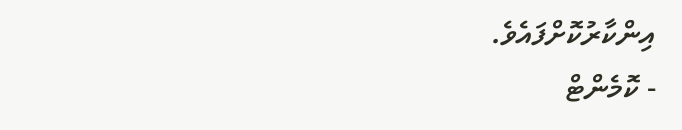އިންކާރުކޮށްފައެވެ.
- ކޮމެންޓް